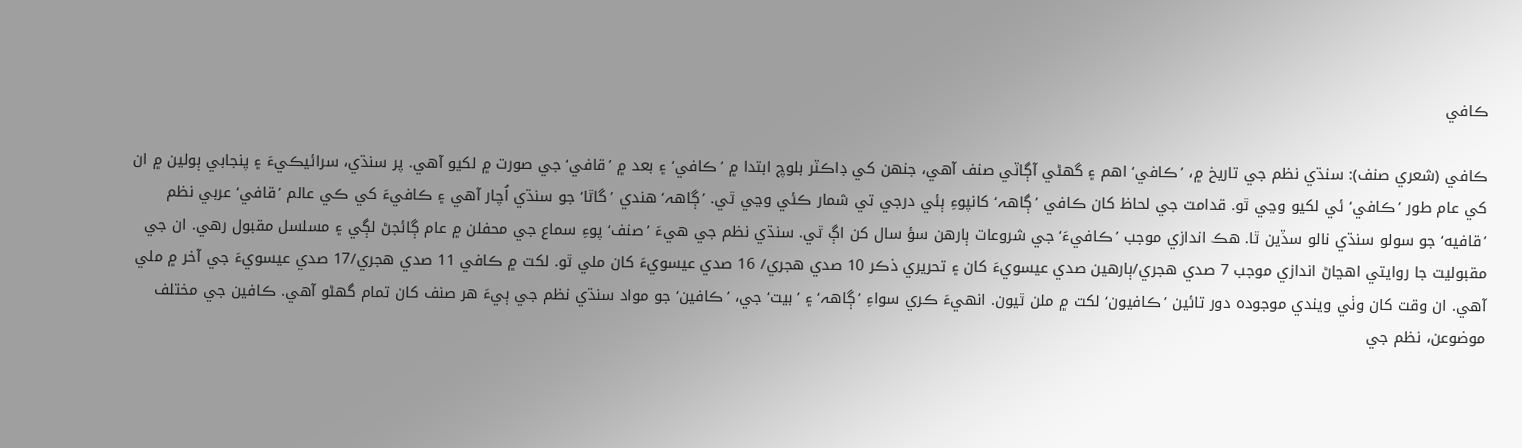ڪافي

ڪافي (شعري صنف): سنڌي نظم جي تاريخ ۾، ’ڪافي‘ اهم ۽ گهڻي آڳاٽي صنف آهي، جنھن کي ڊاڪٽر بلوچ ابتدا ۾ ’ڪافي‘ ۽ بعد ۾ ’قافي‘ جي صورت ۾ لکيو آهي. پر سنڌي، سرائيڪيءَ ۽ پنجابي ٻولين ۾ ان کي عام طور ’ڪافي‘ ئي لکيو وڃي ٿو. قدامت جي لحاظ کان ڪافي ’ڳاھہ‘ کانپوءِ ٻئي درجي تي شمار ڪئي وڃي ٿي. ’ڳاھہ‘ هندي ’گاٿا‘ جو سنڌي اُچار آهي ۽ ڪافيءَ کي ڪي عالم ’قافي‘ عربي نظم ’قافيه‘ جو سولو سنڌي نالو سڏين ٿا. هڪ اندازي موجب ’ڪافيءَ‘ جي شروعات ٻارهن سؤ سال کن اڳ ٿي. سنڌي نظم جي هيءَ ’صنف‘ پوءِ سماع جي محفلن ۾ عام ڳائجڻ لڳي ۽ مسلسل مقبول رهي. ان جي مقبوليت جا روايتي اهڃاڻ اندازي موجب 7 صدي هجري/ٻارهين صدي عيسويءَ کان ۽ تحريري ذڪر 10 صدي هجري/ 16 صدي عيسويءَ کان ملي ٿو. لکت ۾ ڪافي 11 صدي هجري/17 صدي عيسويءَ جي آخر ۾ ملي آهي. ان وقت کان وٺي ويندي موجودہ دور تائين ’ڪافيون‘ لکت ۾ ملن ٿيون. انهيءَ ڪري سواءِ ’ڳاھہ‘ ۽ ’بيت‘ جي، ’ڪافين‘ جو مواد سنڌي نظم جي ٻيءَ هر صنف کان تمام گهڻو آهي. ڪافين جي مختلف موضوعن، نظم جي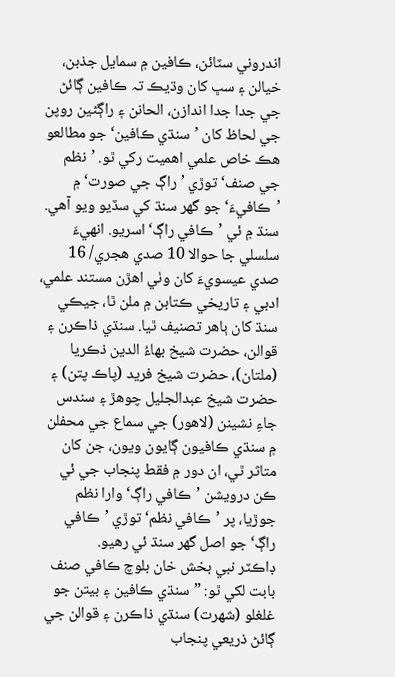اندروني سٽائن، ڪافين ۾ سمايل جذبن، خيالن ۽ سڀ کان وڌيڪ تہ ڪافين ڳائڻ جي جدا جدا اندازن، الحانن ۽ راڳڻين روپن جي لحاظ کان ’سنڌي ڪافين‘ جو مطالعو هڪ خاص علمي اهميت رکي ٿو. ’نظم جي صنف‘ توڙي ’راڳ جي صورت‘ ۾ ’ڪافيءَ‘ جو گهر سنڌ کي سڏيو ويو آهي. سنڌ ۾ ئي ’ڪافي راڳ‘ اسريو. انهيءَ سلسلي جا حوالا 10 صدي هجري/ 16 صدي عيسويءَ کان وٺي اهڙن مستند علمي، ادبي ۽ تاريخي ڪتابن ۾ ملن ٿا، جيڪي سنڌ کان ٻاهر تصنيف ٿيا. سنڌي ذاڪرن ۽ قوالن، حضرت شيخ بھاءُ الدين ذڪريا (ملتان)، حضرت شيخ فريد (پاڪ پتن) ۽ حضرت شيخ عبدالجليل چوهڙ ۽ سندس جاءِ نشينن (لاهور) جي سماع جي محفلن ۾ سنڌي ڪافيون ڳايون ويون، جن کان متاثر ٿي، ان دور ۾ فقط پنجاب جي ئي ڪن درويشن ’ڪافي راڳ‘ وارا نظم جوڙيا، پر ’ڪافي نظم‘ توڙي ’ڪافي راڳ‘ جو اصل گهر سنڌ ئي رهيو.
ڊاڪٽر نبي بخش خان بلوچ ڪافي صنف بابت لکي ٿو: ”سنڌي ڪافين ۽ بيتن جو غلغلو (شھرت) سنڌي ذاڪرن ۽ قوالن جي ڳائڻ ذريعي پنجاب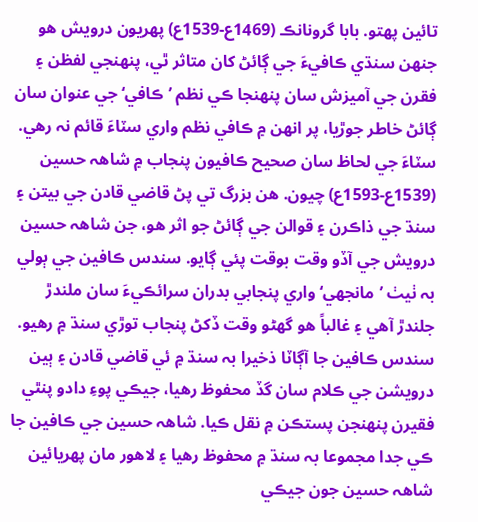تائين پھتو. بابا گرونانڪ (1469ع-1539ع) پھريون درويش هو جنھن سنڌي ڪافيءَ جي ڳائڻ کان متاثر ٿي، پنھنجي لفظن ۽ فقرن جي آميزش سان پنھنجا ڪي نظم ’ڪافي‘ جي عنوان سان ڳائڻ خاطر جوڙيا، پر انھن ۾ ڪافي نظم واري سٽاءَ قائم نہ رهي. سٽاءَ جي لحاظ سان صحيح ڪافيون پنجاب ۾ شاھہ حسين (1539ع-1593ع) چيون. هن بزرگ تي پڻ قاضي قادن جي بيتن ۽ سنڌ جي ذاڪرن ۽ قوالن جي ڳائڻ جو اثر هو، جن شاھہ حسين درويش جي آڏو وقت بوقت پئي ڳايو. سندس ڪافين جي ٻولي بہ ٺيٺ ’مانجهي‘ واري پنجابي بدران سرائڪيءَ سان ملندڙ جلندڙ آهي ۽ غالباً هو گهڻو وقت ڏکڻ پنجاب توڙي سنڌ ۾ رهيو. سندس ڪافين جا آڳاٽا ذخيرا بہ سنڌ ۾ ئي قاضي قادن ۽ ٻين درويشن جي ڪلام سان گڏ محفوظ رهيا، جيڪي پوءِ دادو پنٿي فقيرن پنھنجن پستڪن ۾ نقل ڪيا. شاھہ حسين جي ڪافين جا ڪي جدا مجموعا بہ سنڌ ۾ محفوظ رهيا ۽ لاهور مان پھريائين شاھہ حسين جون جيڪي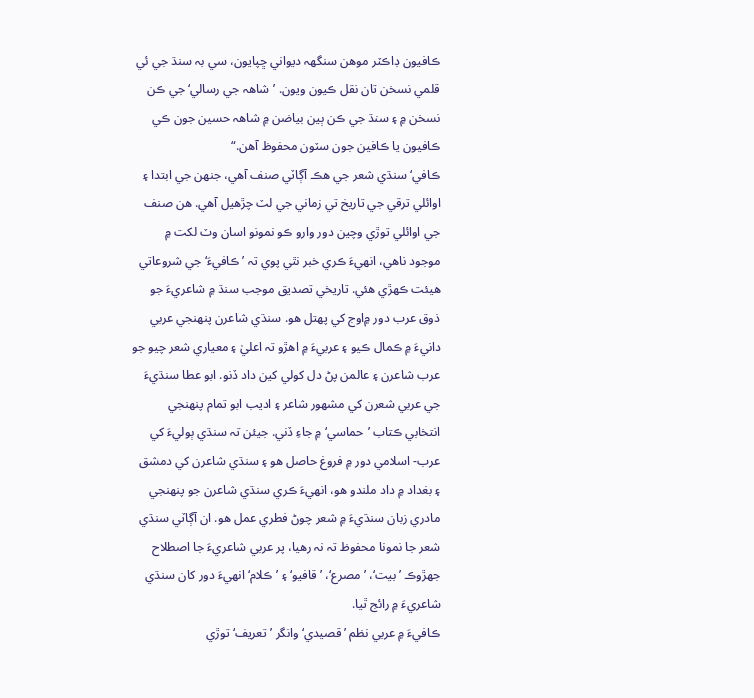ڪافيون ڊاڪٽر موهن سنگهہ ديواني ڇپايون، سي بہ سنڌ جي ئي قلمي نسخن تان نقل ڪيون ويون. ’شاھہ جي رسالي‘ جي ڪن نسخن ۾ ۽ سنڌ جي ڪن ٻين بياضن ۾ شاھہ حسين جون ڪي ڪافيون يا ڪافين جون سٽون محفوظ آهن.“
ڪافي‘ سنڌي شعر جي هڪ آڳاٽي صنف آهي، جنھن جي ابتدا ۽ اوائلي ترقي جي تاريخ تي زماني جي لٽ چڙهيل آهي. هن صنف جي اوائلي توڙي وچين دور وارو ڪو نمونو اسان وٽ لکت ۾ موجود ناهي، انهيءَ ڪري خبر نٿي پوي تہ ’ڪافيءَ‘ جي شروعاتي هيئت ڪھڙي هئي. تاريخي تصديق موجب سنڌ ۾ شاعريءَ جو ذوق عرب دور ۾اوج کي پھتل هو. سنڌي شاعرن پنھنجي عربي دانيءَ ۾ ڪمال ڪيو ۽ عربيءَ ۾ اهڙو تہ اعليٰ ۽ معياري شعر چيو جو عرب شاعرن ۽ عالمن پڻ دل کولي کين داد ڏنو. ابو عطا سنڌيءَ جي عربي شعرن کي مشھور شاعر ۽ اديب ابو تمام پنھنجي انتخابي ڪتاب ’حماسي‘ ۾ جاءِ ڏني. جيئن تہ سنڌي ٻوليءَ کي عرب- اسلامي دور ۾ فروغ حاصل هو ۽ سنڌي شاعرن کي دمشق ۽ بغداد ۾ داد ملندو هو، انهيءَ ڪري سنڌي شاعرن جو پنھنجي مادري زبان سنڌيءَ ۾ شعر چوڻ فطري عمل هو. ان آڳاٽي سنڌي شعر جا نمونا محفوظ تہ نہ رهيا، پر عربي شاعريءَ جا اصطلاح جھڙوڪ ’بيت‘، ’مصرع‘، ’قافيو‘ ۽ ’ڪلام‘ انهيءَ دور کان سنڌي شاعريءَ ۾ رائج ٿيا.
ڪافيءَ ۾ عربي نظم ’قصيدي‘ وانگر ’تعريف‘ توڙي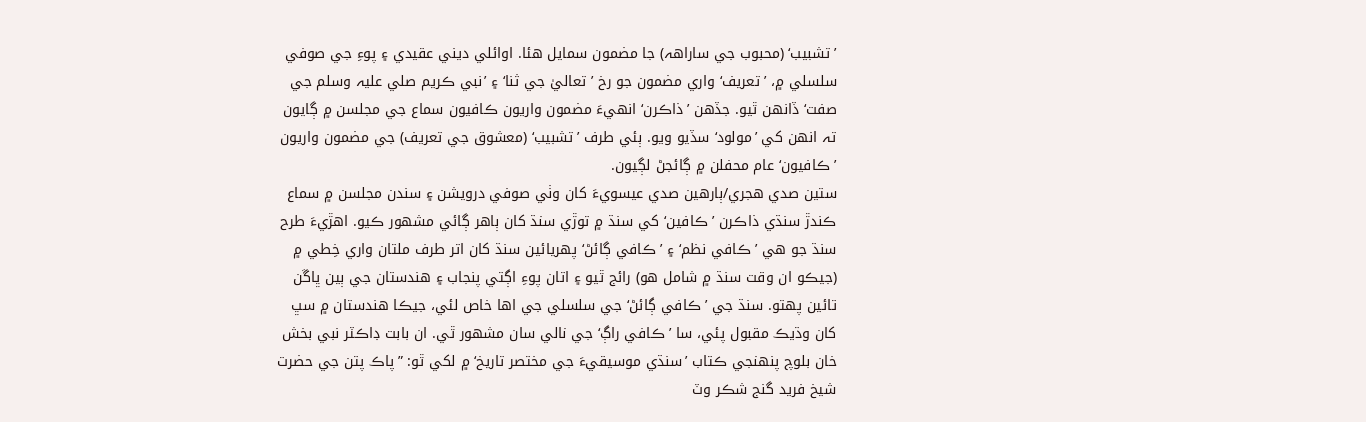’تشبيب‘ (محبوب جي ساراھہ) جا مضمون سمايل هئا. اوائلي ديني عقيدي ۽ پوءِ جي صوفي سلسلي ۾، ’تعريف‘ واري مضمون جو رخ ’ تعاليٰ جي ثنا‘ ۽ ’نبي ڪريم صلي عليہ وسلم جي صفت‘ ڏانھن ٿيو. جڏهن ’ذاڪرن‘ انهيءَ مضمون واريون ڪافيون سماع جي مجلسن ۾ ڳايون تہ انھن کي ’مولود‘ سڏيو ويو. ٻئي طرف ’تشبيب‘ (معشوق جي تعريف) جي مضمون واريون ’ڪافيون‘ عام محفلن ۾ ڳائجڻ لڳيون.
ستين صدي هجري/ٻارهين صدي عيسويءَ کان وٺي صوفي درويشن ۽ سندن مجلسن ۾ سماع ڪندڙ سنڌي ذاڪرن ’ڪافين‘ کي سنڌ ۾ توڙي سنڌ کان ٻاهر ڳائي مشھور ڪيو. اهڙيءَ طرح سنڌ جو هي ’ڪافي نظم‘ ۽ ’ڪافي ڳائڻ‘ پھريائين سنڌ کان اتر طرف ملتان واري خِطي ۾ (جيڪو ان وقت سنڌ ۾ شامل هو) رائج ٿيو ۽ اتان پوءِ اڳتي پنجاب ۽ هندستان جي ٻين ڀاڱن تائين پھتو. سنڌ جي ’ڪافي ڳائڻ‘ جي سلسلي جي اها خاص لئي، جيڪا هندستان ۾ سڀ کان وڌيڪ مقبول پئي، سا ’ڪافي راڳ‘ جي نالي سان مشھور ٿي. ان بابت ڊاڪٽر نبي بخش خان بلوچ پنھنجي ڪتاب ’سنڌي موسيقيءَ جي مختصر تاريخ‘ ۾ لکي ٿو: ”پاڪ پتن جي حضرت شيخ فريد گنج شڪر وٽ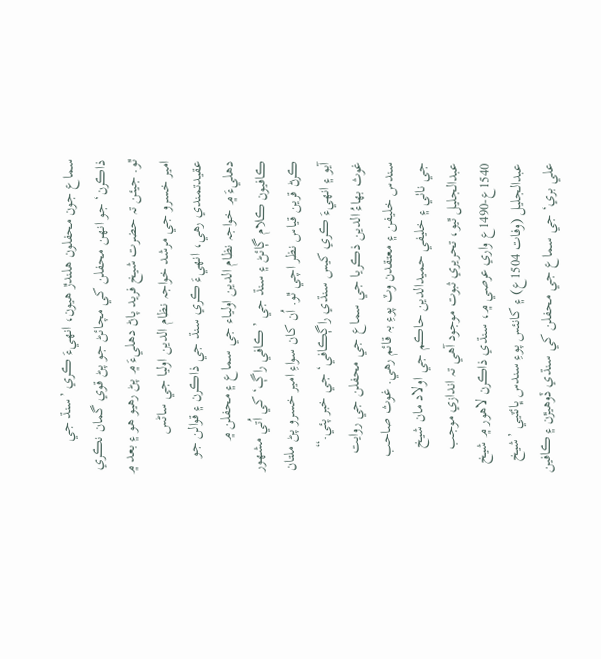سماع جون محفلون هلندڙ هيون، انهيءَ ڪري ’سنڌ جي ذاڪرن‘ جو انھن محفلن کي مچائڻ جو پڻ قوي گمان نڪري ٿو. جيئن تہ حضرت شيخ فريد پاڻ دهليءَ ۾ پڻ رهيو هو ۽ بعد ۾ امير خسرو جي مرشد خواجہ نظام الدين اوليا جي ساڻس عقيدتمندي رهي، انهيءَ ڪري سنڌ جي ذاڪرن ۽ قوالن جو دهليءَ ۾ خواجہ نظام الدين اولياء جي سماع ۽ محفلن ۾ ڪافيون ڪلام ڳائڻ ۽ سنڌ جي ’ڪافي راڳ‘ کي اُتي مشھور ڪرڻ قرين قياس نظر اچي ٿو. اُن کان سواءِ امير خسرو پڻ ملتان آيو ۽ انهيءَ ڪري کيس سنڌي راڳڪافي‘ جي خبر پئي.“
غوث بھاءُ الدين ذڪريا جي سماع جي محفلن جي روايت سندس خليفن ۽ معتقدن وٽ پوءِ بہ قائم رهي. غوث صاحب جي ناٺي ۽ خليفي حميدالدين حاڪم جي اولاد مان شيخ عبدالجليل ٿيو، تحريري ثبوت موجود آهي تہ اندازي موجب 1540ع-1490ع واري عرصي ۾، سنڌي ذاڪرن لاهور ۾ شيخ عبدالجليل (وفات 1504ع) ۽ کانئس پوءِ سندس ڀائٽيي ’شيخ علي بري‘ جي سماع جي محفلن کي سنڌي ڏوهيڙن ۽ ڪافين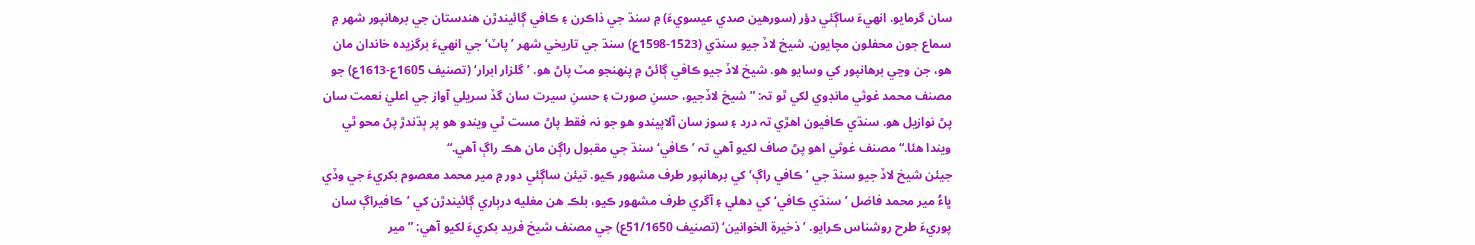سان گرمايو. انهيءَ ساڳئي دؤر (سورهين صدي عيسويءَ) ۾ سنڌ جي ذاڪرن ۽ ڪافي ڳائيندڙن هندستان جي برهانپور شھر ۾ سماع جون محفلون مچايون. شيخ لاڏ جيو سنڌي (1523-1598ع) سنڌ جي تاريخي شھر ’پاٽ‘ جي انهيءَ برگزيده خاندان مان هو، جن وڃي برهانپور کي وسايو هو. شيخ لاڏ جيو ڪافي ڳائڻ ۾ پنھنجو مٽ پاڻ هو. ’گلزار ابرار‘ (تصنيف 1605ع-1613ع) جو مصنف محمد غوثي مانڊوي لکي ٿو تہ: ”شيخ لاڏجيو، حسنِ صورت ۽ حسنِ سيرت سان گڏ سريلي آواز جي اعليٰ نعمت سان پڻ نوازيل هو. سنڌي ڪافيون اهڙي تہ درد ۽ سوز سان آلاپيندو هو جو نہ فقط پاڻ مست ٿي ويندو هو پر ٻڌندڙ پڻ محو ٿي ويندا هئا.“ مصنف غوثي اهو پڻ صاف لکيو آهي تہ ’ڪافي‘ سنڌ جي مقبول راڳن مان هڪ راڳ آهي.“
جيئن شيخ لاڏ جيو سنڌ جي ’ڪافي راڳ‘ کي برهانپور طرف مشھور ڪيو. تيئن ساڳئي دور ۾ مير محمد معصوم بکريءَ جي وڏي ڀاءُ مير محمد فاضل ’سنڌي ڪافي‘ کي دهلي ۽ آگري طرف مشھور ڪيو، بلڪ هن مغليه درٻاري ڳائيندڙن کي ’ڪافيراڳ سان پوريءَ طرح روشناس ڪرايو. ’ذخيرة الخوانين‘ (تصنيف 51/1650ع) جي مصنف شيخ فريد بکريءَ لکيو آهي: ”مير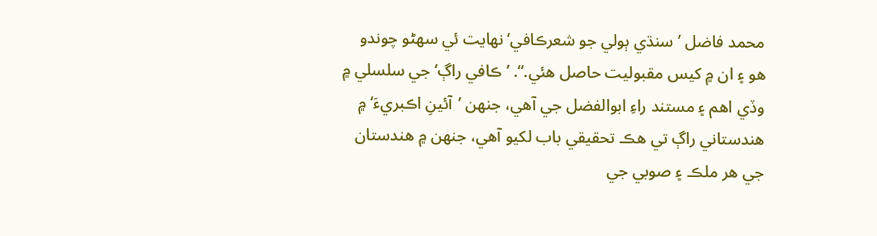محمد فاضل ’سنڌي ٻولي جو شعرڪافي‘ نھايت ئي سھڻو چوندو هو ۽ ان ۾ کيس مقبوليت حاصل هئي.“. ’ڪافي راڳ‘ جي سلسلي ۾ وڏي اهم ۽ مستند راءِ ابوالفضل جي آهي، جنھن ’آئينِ اڪبريءَ‘ ۾ هندستاني راڳ تي هڪ تحقيقي باب لکيو آهي، جنھن ۾ هندستان جي هر ملڪ ۽ صوبي جي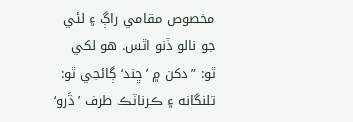مخصوص مقامي راڳ ۽ لئي جو نالو ڏنو اٿس. هو لکي ٿو: ”دکن ۾ ’ڇند‘ ڳائجي ٿو: تلنگانه ۽ ڪرناٽڪ طرف ’ڌَرو‘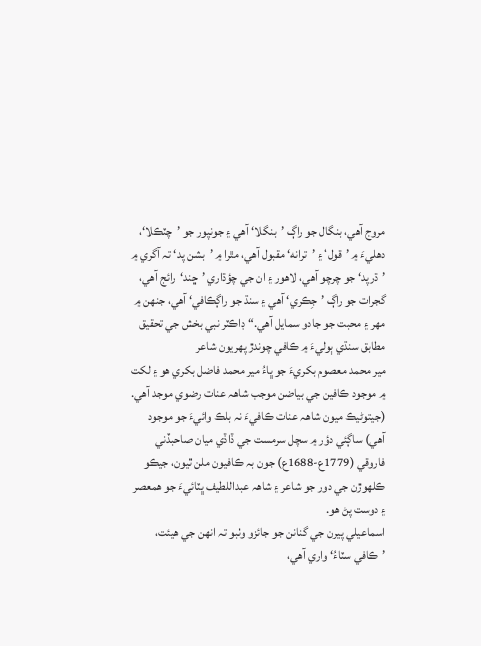مروج آهي، بنگال جو راڳ ’بنگلا‘ آهي ۽ جونپور جو ’چٽڪلا‘، دهليءَ ۾ ’قول‘ ۽ ’ترانه‘ مقبول آهي، مٿرا ۾ ’بشن پد‘ تہ آگري ۾ ’ڌرپد‘ جو چرچو آهي، لاهور ۽ ان جي چؤڌاري ’ڇند‘رائج آهي، گجرات جو راڳ ’جِڪري‘ آهي ۽ سنڌ جو راڳڪافي‘ آهي، جنھن ۾ مھر ۽ محبت جو جادو سمايل آهي.“ ڊاڪٽر نبي بخش جي تحقيق مطابق سنڌي ٻوليءَ ۾ ڪافي چوندڙ پھريون شاعر
مير محمد معصوم بکريءَ جو ڀاءُ مير محمد فاضل بکري هو ۽ لکت ۾ موجود ڪافين جي بياضن موجب شاھہ عنات رضوي موجد آهي. (جيتوڻيڪ ميون شاھہ عنات ڪافيءَ نہ بلڪ وائيءَ جو موجود آهي) ساڳئي دؤر ۾ سچل سرمست جي ڏاڏي ميان صاحبڏني فاروقي (1779ع-1688ع) جون بہ ڪافيون ملن ٿيون، جيڪو ڪلهوڙن جي دور جو شاعر ۽ شاھہ عبداللطيف ڀٽائيءَ جو همعصر ۽ دوست پڻ هو.
اسماعيلي پيرن جي گنانن جو جائزو وٺبو تہ انھن جي هيئت، ’ڪافي سٽاءُ‘ واري آهي،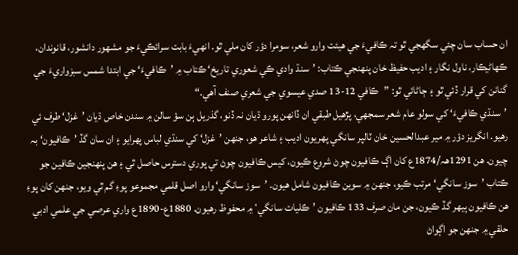ان حساب سان چئي سگهجي ٿو تہ ڪافيءَ جي هيئت وارو شعر، سومرا دؤر کان ملي ٿو. انهيءَ بابت سرائڪيءَ جو مشھور دانشور، قانوندان، ڪھاڻيڪار، ناول نگار ۽ اديب حفيظ خان پنھنجي ڪتاب: ’سنڌ وادي ڪي شعوري تاريخ‘ ڪتاب ۾ ’ڪافيءَ‘ جي ابتدا شمس سبزواريءَ جي گنانن کي قرار ڏئي ٿو ۽ ڄاڻائي ٿو: ”ڪافي 12-13 صدي عيسوي جي شعري صنف آهي.“
’سنڌي ڪافيءَ‘ کي سولو عام شعر سمجهي، پڙهيل طبقي ان ڏانھن پورو ڌيان نہ ڏنو، گذريل ٻن سؤ سالن ۾ سندن خاص ڌيان ’غزل‘ طرف ئي رهيو. انگريز دؤر ۾ مير عبدالحسين خان ٽالپر سانگي پھريون اديب ۽ شاعر هو، جنھن ’غزل‘ کي سنڌي لباس پھرايو ۽ ان سان گڏ ’ڪافيون‘ بہ چيون. هن 1291ھہ/1874ع کان اڳ ڪافيون چوڻ شروع ڪيون، کيس ڪافيون چوڻ تي پوري دسترس حاصل ٿي ۽ هن پنھنجين ڪافين جو ڪتاب ’سوز سانگي‘ مرتب ڪيو، جنھن ۾ سوين ڪافيون شامل هيون. ’سوز سانگي‘ وارو اصل قلمي مجموعو پوءِ گم ٿي ويو، جنھن کان پوءِ هن ڪافيون ٻيھر گڏ ڪيون، جن مان صرف 133 ڪافيون ’ڪليات سانگي‘ ۾ محفوظ رهيون. 1880ع-1890ع واري عرصي جي علمي ادبي حلقي ۾ جنھن جو اڳواڻ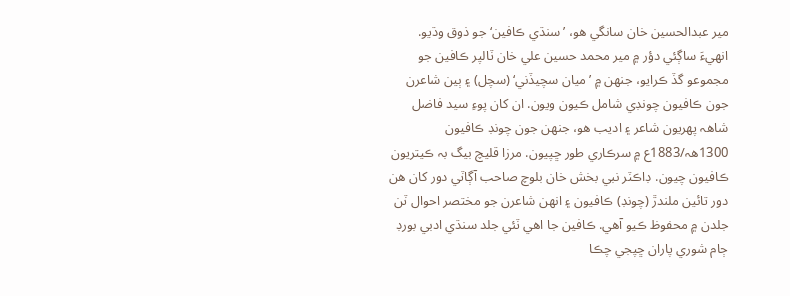مير عبدالحسين خان سانگي هو، ’سنڌي ڪافين‘ جو ذوق وڌيو. انهيءَ ساڳئي دؤر ۾ مير محمد حسين علي خان ٽالپر ڪافين جو مجموعو گڏ ڪرايو، جنھن ۾ ’ميان سچيڏني‘ (سچل) ۽ ٻين شاعرن جون ڪافيون چونڊي شامل ڪيون ويون. ان کان پوءِ سيد فاضل شاھہ پھريون شاعر ۽ اديب هو، جنھن جون چونڊ ڪافيون 1300ھہ/1883ع ۾ سرڪاري طور ڇپيون. مرزا قليچ بيگ بہ ڪيتريون ڪافيون چيون. ڊاڪٽر نبي بخش خان بلوچ صاحب آڳاٽي دور کان هن دور تائين ملندڙ (چونڊ) ڪافيون ۽ انھن شاعرن جو مختصر احوال ٽن جلدن ۾ محفوظ ڪيو آهي. ڪافين جا اهي ٽئي جلد سنڌي ادبي بورڊ ڄام شوري پاران ڇپجي چڪا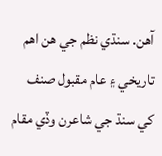آهن. سنڌي نظم جي هن اهم تاريخي ۽ عام مقبول صنف کي سنڌ جي شاعرن وڏي مقام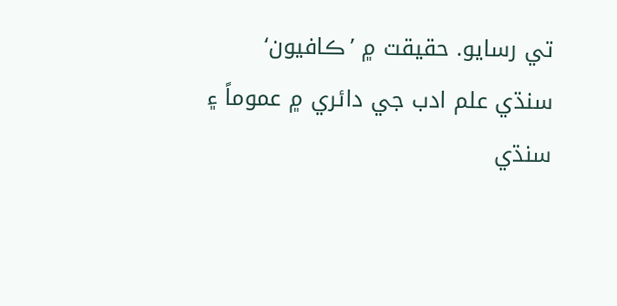تي رسايو. حقيقت ۾ ’ڪافيون‘ سنڌي علم ادب جي دائري ۾ عموماً ۽ سنڌي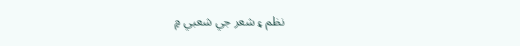نظم ۽ شعر جي شعبي ۾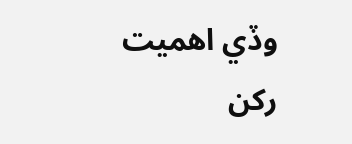وڏي اهميت رکن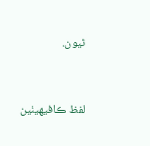ٿيون.


لفظ ڪافيھيٺين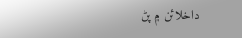داخلائن ۾ پڻ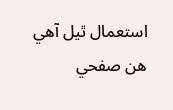استعمال ٿيل آھي
هن صفحي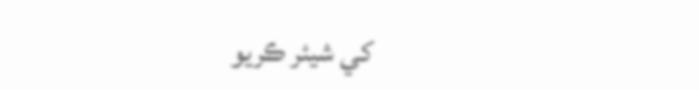کي شيئر ڪريو